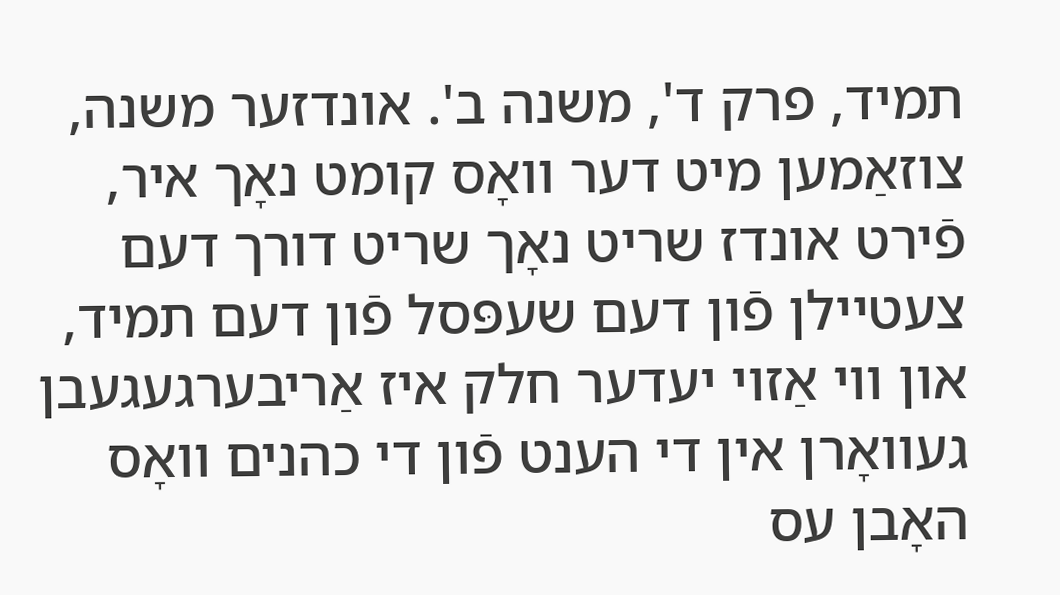תמיד, פרק ד', משנה ב'. אונדזער משנה, צוזאַמען מיט דער וואָס קומט נאָך איר, פֿירט אונדז שריט נאָך שריט דורך דעם צעטיילן פֿון דעם שעפּסל פֿון דעם תמיד, און ווי אַזוי יעדער חלק איז אַריבערגעגעבן געוואָרן אין די הענט פֿון די כהנים וואָס האָבן עס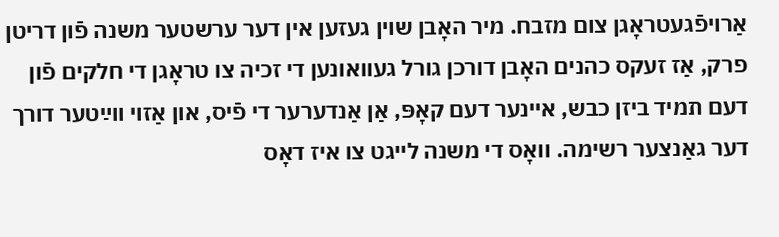אַרויפֿגעטראָגן צום מזבח. מיר האָבן שוין געזען אין דער ערשטער משנה פֿון דריטן פרק, אַז זעקס כהנים האָבן דורכן גורל געוואונען די זכיה צו טראָגן די חלקים פֿון דעם תמיד ביזן כבש, איינער דעם קאָפּ, אַן אַנדערער די פֿיס, און אַזוי ווײַטער דורך דער גאַנצער רשימה. וואָס די משנה לייגט צו איז דאָס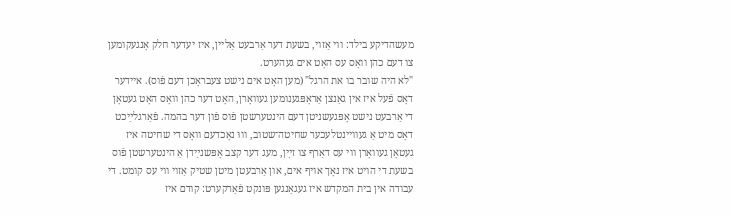מעשהדיקע בילד: ווי אַזוי, בשעת דער אַרבעט אַליין, איז יעדער חלק אָנגעקומען צו דעם כהן וואָס עס האָט אים געהערט.
"לא היה שובר בו את הרגל" (מען האָט אים נישט צעבראָכן דעם פֿוס). איידער דאָס פֿעל איז אין גאַנצן אַראָפּגענומען געוואָרן, האָט דער כהן וואָס האָט געטאָן די אַרבעט נישט אָפּגעשניטן דעם הינטערשטן פֿוס פֿון דער בהמה. פֿאַרגלײַכט דאָס מיט אַ געוויינטלעכער שחיטה־שטוב, וווּ נאָכדעם וואָס די שחיטה איז געטאָן געוואָרן ווי עס דאַרף צו זײַן, מעג דער קצב אָפּשנײַדן אַ הינטערשטן פֿוס בשעת די הויט איז נאָך אויף אים, און אַרבעטן מיטן שטיק אַזוי ווי עס קומט. די עבודה אין בית המקדש איז געגאַנגען פּונקט פֿאַרקערט: קודם איז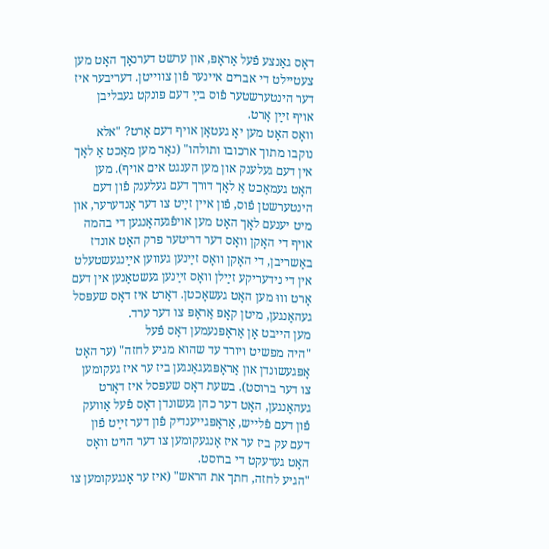דאָס גאַנצע פֿעל אַראָפּ, און ערשט דערנאָך האָט מען צעטיילט די אברים איינער פֿון צווייטן. דעריבער איז דער הינטערשטער פֿוס בײַ דעם פּונקט געבליבן אויף זײַן אָרט.
וואָס האָט מען יאָ געטאָן אויף דעם אָרט? "אלא נוקבו מתוך ארכובו ותולהו" (נאָר מען מאַכט אַ לאָך אין דעם געלענק און מען הענגט אים אויף). מען האָט געמאַכט אַ לאָך דורך דעם געלענק פֿון דעם הינטערשטן פֿוס, פֿון איין זײַט צו דער אַנדערער, און מיט יענעם לאָך האָט מען אויפֿגעהאָנגען די בהמה אויף די האָקן וואָס דער דריטער פרק האָט אונדז באַשריבן, די האָקן וואָס זײַנען געווען אײַנגעשטעלט אין די נידעריקע זײַלן וואָס זײַנען געשטאַנען אין דעם אָרט וווּ מען האָט געשאָכטן. דאָרט איז דאָס שעפּסל געהאַנגען, מיטן קאָפּ אַראָפּ צו דער ערד.
מען הייבט אָן אַראָפּנעמען דאָס פֿעל
"היה מפשיט ויורד עד שהוא מגיע לחזה" (ער האָט אָפּגעשונדן און אַראָפּגעגאַנגען ביז ער איז געקומען צו דער ברוסט). בשעת דאָס שעפּסל איז דאָרט געהאַנגען, האָט דער כהן געשונדן דאָס פֿעל אַוועק פֿון דעם פֿלייש, אַראָפּגייענדיק פֿון דער זײַט פֿון דעם עק ביז ער איז אָנגעקומען צו דער הויט וואָס האָט געדעקט די ברוסט.
"הגיע לחזה, חתך את הראש" (איז ער אָנגעקומען צו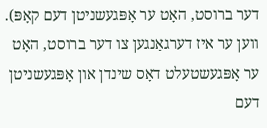דער ברוסט, האָט ער אָפּגעשניטן דעם קאָפּ). ווען ער איז דערגאַנגען צו דער ברוסט, האָט ער אָפּגעשטעלט דאָס שינדן און אָפּגעשניטן דעם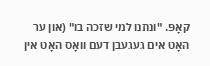קאָפּ. "ונתנו למי שזכה בו" (און ער האָט אים געגעבן דעם וואָס האָט אין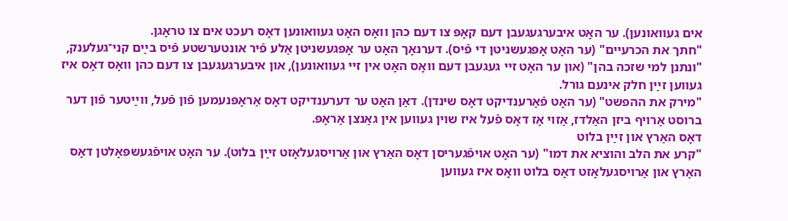אים געוואונען). ער האָט איבערגעגעבן דעם קאָפּ צו דעם כהן וואָס האָט געוואונען דאָס רעכט אים צו טראָגן.
"חתך את הכרעיים" (ער האָט אָפּגעשניטן די פֿיס). דערנאָך האָט ער אָפּגעשניטן אַלע פֿיר אונטערשטע פֿיס בײַם קני־געלענק, "ונתנן למי שזכה בהן" (און ער האָט זיי געגעבן דעם וואָס האָט אין זיי געוואונען), און איבערגעגעבן צו דעם כהן וואָס דאָס איז געווען זײַן חלק אינעם גורל.
"מירק את ההפשט" (ער האָט פֿאַרענדיקט דאָס שינדן). דאַן האָט ער דערענדיקט דאָס אַראָפּנעמען פֿון פֿעל, ווײַטער פֿון דער ברוסט אַרויף ביזן האַלדז, אַזוי אַז דאָס פֿעל איז שוין געווען אין גאַנצן אַראָפּ.
דאָס האַרץ און זײַן בלוט
"קרע את הלב והוציא את דמו" (ער האָט אויפֿגעריסן דאָס האַרץ און אַרויסגעלאָזט זײַן בלוט). ער האָט אויפֿגעשפּאָלטן דאָס האַרץ און אַרויסגעלאָזט דאָס בלוט וואָס איז געווען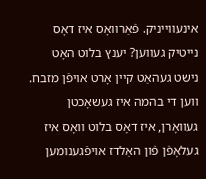אינעווייניק. פֿאַרוואָס איז דאָס נייטיק געווען? יענץ בלוט האָט נישט געהאַט קיין אָרט אויפֿן מזבח. ווען די בהמה איז געשאָכטן געוואָרן, איז דאָס בלוט וואָס איז געלאָפֿן פֿון האַלדז אויפֿגענומען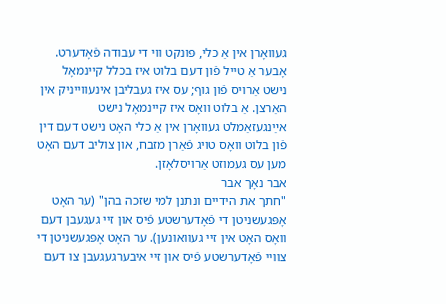געוואָרן אין אַ כלי, פּונקט ווי די עבודה פֿאָדערט. אָבער אַ טייל פֿון דעם בלוט איז בכלל קיינמאָל נישט אַרויס פֿון גוף; עס איז געבליבן אינעווייניק אין האַרצן. אַ בלוט וואָס איז קיינמאָל נישט אײַנגעזאַמלט געוואָרן אין אַ כלי האָט נישט דעם דין פֿון בלוט וואָס טויג פֿאַרן מזבח, און צוליב דעם האָט מען עס געמוזט אַרויסלאָזן.
אבר נאָך אבר
"חתך את הידיים ונתנן למי שזכה בהן" (ער האָט אָפּגעשניטן די פֿאָדערשטע פֿיס און זיי געגעבן דעם וואָס האָט אין זיי געוואונען). ער האָט אָפּגעשניטן די צוויי פֿאָדערשטע פֿיס און זיי איבערגעגעבן צו דעם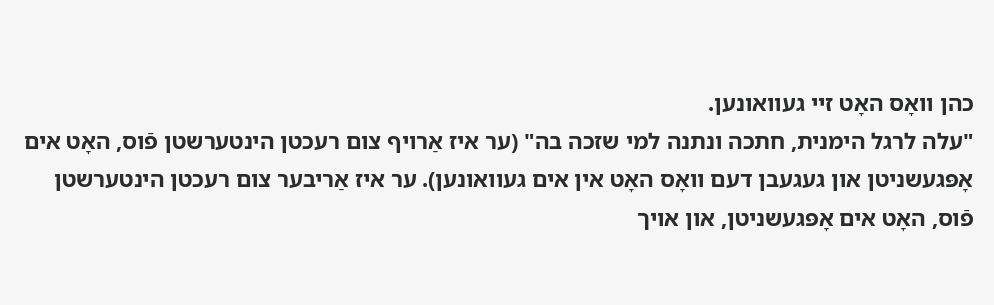כהן וואָס האָט זיי געוואונען.
"עלה לרגל הימנית, חתכה ונתנה למי שזכה בה" (ער איז אַרויף צום רעכטן הינטערשטן פֿוס, האָט אים אָפּגעשניטן און געגעבן דעם וואָס האָט אין אים געוואונען). ער איז אַריבער צום רעכטן הינטערשטן פֿוס, האָט אים אָפּגעשניטן, און אויך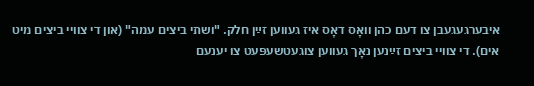איבערגעגעבן צו דעם כהן וואָס דאָס איז געווען זײַן חלק. "ושתי ביצים עמה" (און די צוויי ביצים מיט אים). די צוויי ביצים זײַנען נאָך געווען צוגעטשעפּעט צו יענעם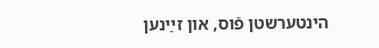הינטערשטן פֿוס, און זײַנען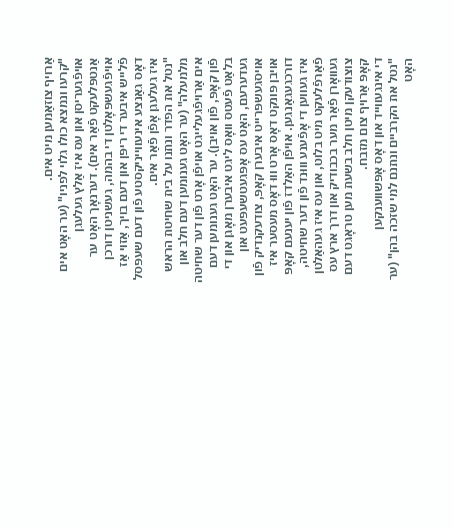אַרויף צוזאַמען מיט אים.
"קרעו ונמצא כולו גלוי לפניו" (ער האָט אים אויפֿגעריסן און עס איז אַלץ געלעגן אַנטפּלעקט פֿאַר אים). דערנאָך האָט ער אויפֿגעשפּאָלטן די בהמה, געשניטן דורכן פֿלייש איבער די ריפּן און דעם בויך, אַזוי אַז דאָס גאַנצע אינעווייניקסטע פֿון דעם שעפּסל איז געלעגן אָפֿן פֿאַר אים.
"נטל את הפדר ונתנו על בית שחיטת הראש מלמעלה" (ער האָט גענומען דעם חלב און אים אַרויפֿגעלייגט אויפֿן אָרט פֿון דער שחיטה פֿון קאָפּ, פֿון אויבן). ער האָט גענומען דעם בלאַט פֿעטס וואָס ליגט איבערן מאָגן און די געדערעם, האָט עס אָפּגעטשעפּעט און אויסגעשפּרייט איבערן קאָפּ, צודעקנדיק פֿון אויבן פּונקט דאָס אָרט וווּ דאָס מעסער איז דורכגעגאַנגען. אויפֿן האַלדז פֿון יענעם קאָפּ איז געווען די אָפֿענע וווּנד פֿון דער שחיטה, פֿאַרפֿלעקט מיט בלוט, און עס איז געהאַלטן געוואָרן פֿאַר מער בכבודיק און דרך ארץ עס צוצודעקן מיטן חלב בשעת מען טראָגט דעם קאָפּ אַרויף צום מזבח.
די אינגעווייד און דאָס אָפּשווענקען
"נטל את הקרביים ונתנם למי שזכה בהן" (ער האָט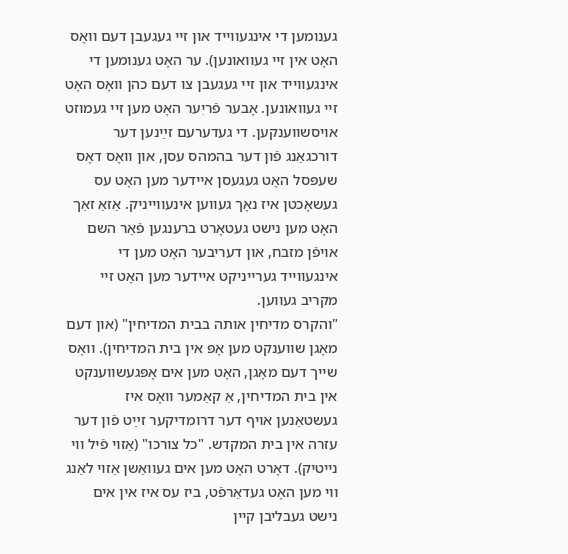גענומען די אינגעווייד און זיי געגעבן דעם וואָס האָט אין זיי געוואונען). ער האָט גענומען די אינגעווייד און זיי געגעבן צו דעם כהן וואָס האָט זיי געוואונען. אָבער פֿריִער האָט מען זיי געמוזט אויסשווענקען. די געדערעם זײַנען דער דורכגאַנג פֿון דער בהמהס עסן, און וואָס דאָס שעפּסל האָט געגעסן איידער מען האָט עס געשאָכטן איז נאָך געווען אינעווייניק. אַזאַ זאַך האָט מען נישט געטאָרט ברענגען פֿאַר השם אויפֿן מזבח, און דעריבער האָט מען די אינגעווייד גערייניקט איידער מען האָט זיי מקריב געווען.
"והקרס מדיחין אותה בבית המדיחין" (און דעם מאָגן שווענקט מען אָפּ אין בית המדיחין). וואָס שייך דעם מאָגן, האָט מען אים אָפּגעשווענקט אין בית המדיחין, אַ קאַמער וואָס איז געשטאַנען אויף דער דרומדיקער זײַט פֿון דער עזרה אין בית המקדש. "כל צורכו" (אַזוי פֿיל ווי נייטיק). דאָרט האָט מען אים געוואַשן אַזוי לאַנג ווי מען האָט געדאַרפֿט, ביז עס איז אין אים נישט געבליבן קיין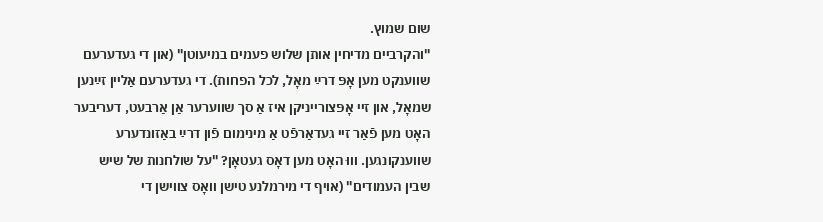שום שמוץ.
"והקרביים מדיחין אותן שלוש פעמים במיעוטן" (און די געדערעם שווענקט מען אָפּ דרײַ מאָל, לכל הפחות). די געדערעם אַליין זײַנען שמאָל, און זיי אָפּצורייניקן איז אַ סך שווערער אַן אַרבעט, דעריבער האָט מען פֿאַר זיי געדאַרפֿט אַ מינימום פֿון דרײַ באַזונדערע שווענקונגען. וווּ האָט מען דאָס געטאָן? "על שולחנות של שיש שבין העמודים" (אויף די מירמלנע טישן וואָס צווישן די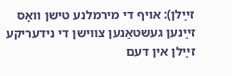זײַלן): אויף די מירמלנע טישן וואָס זײַנען געשטאַנען צווישן די נידעריקע זײַלן אין דעם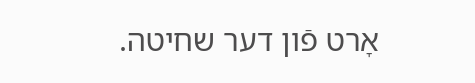אָרט פֿון דער שחיטה.